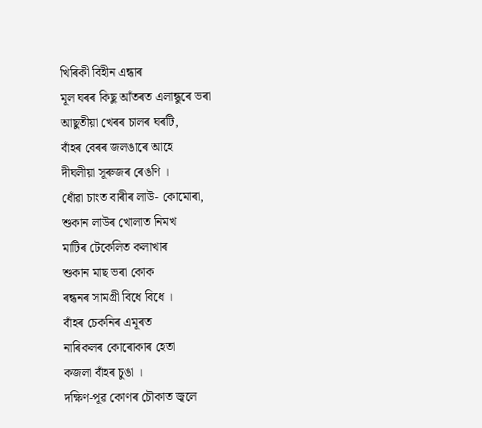খিৰিকী বিহীন এন্ধাৰ
মূল ঘৰৰ কিছু আঁতৰত এলান্ধুৰে ভৰা
আছুতীয়া খেৰৰ চালৰ ঘৰটি,
বাঁহৰ বেৰৰ জলঙাৰে আহে
দীঘলীয়া সূৰুজৰ ৰেঙণি ।
ধোঁৱা চাংত বাৰীৰ লাউ- কোমোৰা,
শুকান লাউৰ খোলাত নিমখ
মাটিৰ টেকেলিত কলাখাৰ
শুকান মাছ ভৰা কোক
ৰন্ধনৰ সামগ্ৰী বিধে বিধে ।
বাঁহৰ চেকনিৰ এমূৰত
নাৰিকলৰ কোৰোকাৰ হেতা
কজলা বাঁহৰ চুঙা ।
দক্ষিণ-পূৱ কোণৰ চৌকাত জ্বলে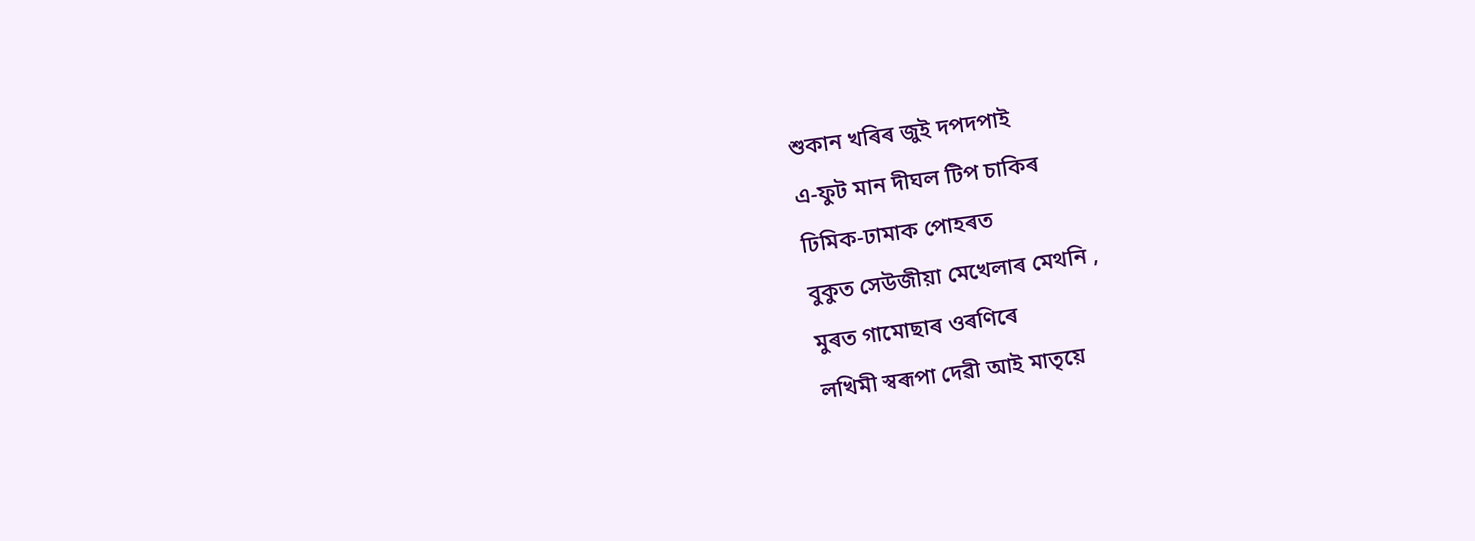শুকান খৰিৰ জুই দপদপাই
এ-ফুট মান দীঘল টিপ চাকিৰ
ঢিমিক-ঢামাক পোহৰত
বুকুত সেউজীয়া মেখেলাৰ মেথনি ,
মুৰত গামোছাৰ ওৰণিৰে
লখিমী স্বৰূপা দেৱী আই মাতৃয়ে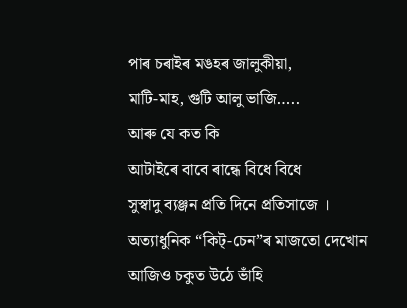পাৰ চৰাইৰ মঙহৰ জালুকীয়া,
মাটি-মাহ, গুটি আলু ভাজি…..
আৰু যে কত কি
আটাইৰে বাবে ৰান্ধে বিধে বিধে
সুস্বাদু ব্যঞ্জন প্ৰতি দিনে প্ৰতিসাজে ।
অত্যাধুনিক “কিট্-চেন”ৰ মাজতো দেখোন
আজিও চকুত উঠে ভাঁহি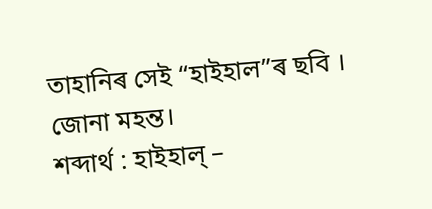তাহানিৰ সেই “হাইহাল”ৰ ছবি ।
জোনা মহন্ত।
শব্দাৰ্থ : হাইহাল্ –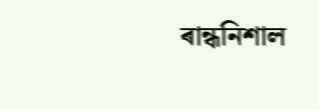ৰান্ধনিশাল